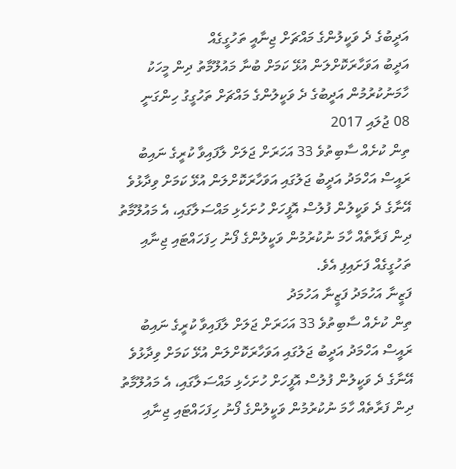އަދީބުގެ ދެ ވަކީލުންގެ މައްޗަށް ޖިނާއީ ތަހުގީގެއް
އަދީބު އަވަހާރަކޮށްލަން އުޅޭ ކަމަށް ބުނާ މައުލޫމާތު ދިން މީހަކު ހާމަނުކުރުމުން އަދީބުގެ ދެ ވަކީލުންގެ މައްޗަށް ތަހުގީގު ހިންގަނީ
08 ޖުލައި 2017
ތިން ކުށެއް ސާބިތުވެ 33 އަހަރަށް ޖަލަށް ލާފައިވާ ކުރީގެ ނައިބު ރައީސް އަހްމަދު އަދީބު ޖަލުގައި އަވަހާރަކޮށްލަން އުޅޭ ކަމަށް ވިދާޅުވެ އޭނާގެ ދެ ވަކީލުން ފުލުސް އޮފީހަށް ހުށަހެޅި މައްސަލާގައި، އެ މައުލޫމާތު ދިން ފަރާތެއް ހާމަ ނުކުރުމުން ވަކީލުންގެ ފޯނު ހިފަހައްޓައި ޖިނާއި ތަހުގީގެއް ފަށައިފި އެވެ.
ފަޒީނާ އަހުމަދު ފަޒީނާ އަހުމަދު
ތިން ކުށެއް ސާބިތުވެ 33 އަހަރަށް ޖަލަށް ލާފައިވާ ކުރީގެ ނައިބު ރައީސް އަހްމަދު އަދީބު ޖަލުގައި އަވަހާރަކޮށްލަން އުޅޭ ކަމަށް ވިދާޅުވެ އޭނާގެ ދެ ވަކީލުން ފުލުސް އޮފީހަށް ހުށަހެޅި މައްސަލާގައި، އެ މައުލޫމާތު ދިން ފަރާތެއް ހާމަ ނުކުރުމުން ވަކީލުންގެ ފޯނު ހިފަހައްޓައި ޖިނާއި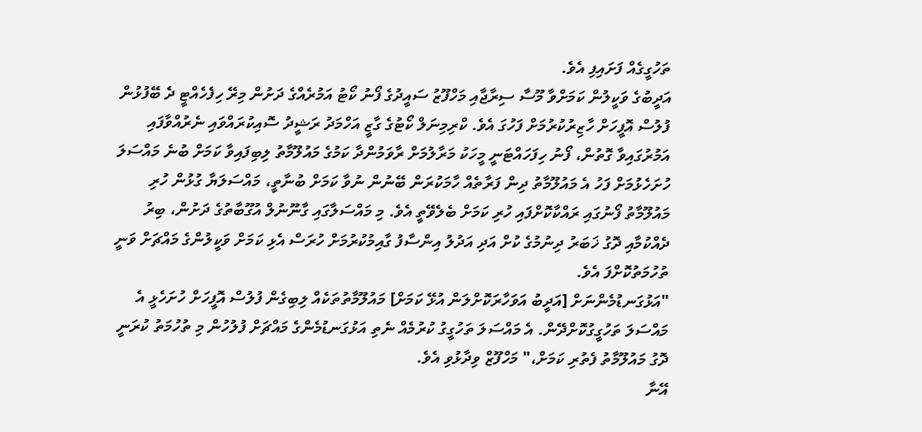ތަހުގީގެއް ފަށައިފި އެވެ.
އަދީބުގެ ވަކީލުން ކަމަށްވާ މޫސާ ސިރާޖާއި މަހްފޫޒު ސައީދުގެ ފޯނު ކޯޓު އަމުރެއްގެ ދަށުން މިރޭ ހިފެހެއްޓީ ދެ ބޭފުޅުން ފުލުސް އޮފީހަށް ހާޒިރުކުރުމަށް ފަހުގަ އެވެ. ކްރިމިނަލް ކޯޓުގެ ގާޒީ އަހްމަދު ރަޝީދު ސޮއިކުރައްވައި ނެރުއްވާފައި އަމުރުގައިވާ ގޮތުން، ފޯނު ހިފަހައްޓަނީ މީހަކު މަރާލުމަށް ރާވަމުންދާ ކަމުގެ މައުލޫމާތު ލިބިފައިވާ ކަމަށް ބުނެ މައްސަލަ ހުށަހެޅުމަށް ފަހު އެ މައުލޫމާތު ދިން ފަރާތެއް ހާމަކުރަން ބޭނުން ނުވާ ކަމަށް ބުނާތީ، މައްސަލަޔާ ގުޅުން ހުރި މައުލޫމާތު ފޯނުގައި ރައްކާކޮށްފައި ހުރި ކަމަށް ބެލެވޭތީ އެވެ. މި މައްސަލާގައި ގާނޫނުލް އުގޫބާތުގެ ދަށުން، ބިރު ދެއްކުމާއި ދޮގު ޚަބަރު ދިނުމުގެ ކުށް އަދި އަދުލު އިންސާފު ގާއިމުކުރުމަށް ހުރަސް އެޅި ކަމަށް ވަކީލުންގެ މައްޗަށް ވަނީ ތުހުމަތުކޮށްފަ އެވެ.
"އަޅުގަނޑުމެންނަށް [އަދީބު އަވަހާރަކޮށްލަން އުޅޭ ކަމަށް] މައުލޫމާތުތަކެއް ލިބިގެން ފުލުސް އޮފީހަށް ހުށަހެޅީ އެ މައްސަލަ ތަހުގީގުކޮށްދޭން. އެ މައްސަލަ ތަހުގީގު ކުރުމެއް ނެތި އަޅުގަނޑުމެންގެ މައްޗަށް ފުލުހުން މި ތުހުމަތު ކުރަނީ ދޮގު މައުލޫމާތު ފެތުރި ކަމަށް،" މަހްފޫޒް ވިދާޅުވި އެވެ.
އޭނާ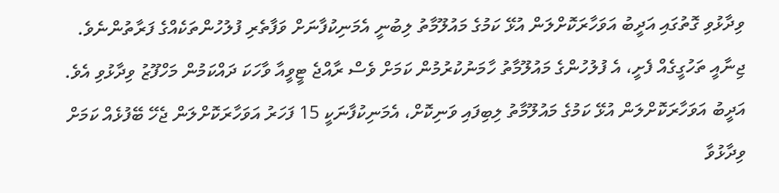ވިދާޅުވި ގޮތުގައި އަދީބު އަވަހާރަކޮށްލަން އުޅޭ ކަމުގެ މައުލޫމާތު ލިބުނީ އެމަނިކުފާނަށް ވަފާތެރި ފުލުހުންތަކެއްގެ ފަރާތުންނެވެ. ޖިނާއީ ތަހުގީގެއް ފެށީ، އެ ފުލުހުންގެ މައުލޫމާތު ހާމަނުކުރުމުން ކަމަށް ވެސް ރާއްޖެ ޓީވީއާ ވާހަކަ ދައްކަމުން މަހްފޫޒު ވިދާޅުވި އެވެ.
އަދީބު އަވަހާރަކޮށްލަން އުޅޭ ކަމުގެ މައުލޫމާތު ލިބިފައި ވަނިކޮށް، އެމަނިކުފާނަކީ 15 ފަހަރު އަވަހާރަކޮށްލަން ޖެހޭ ބޭފުޅެއް ކަމަށް ވިދާޅުވާ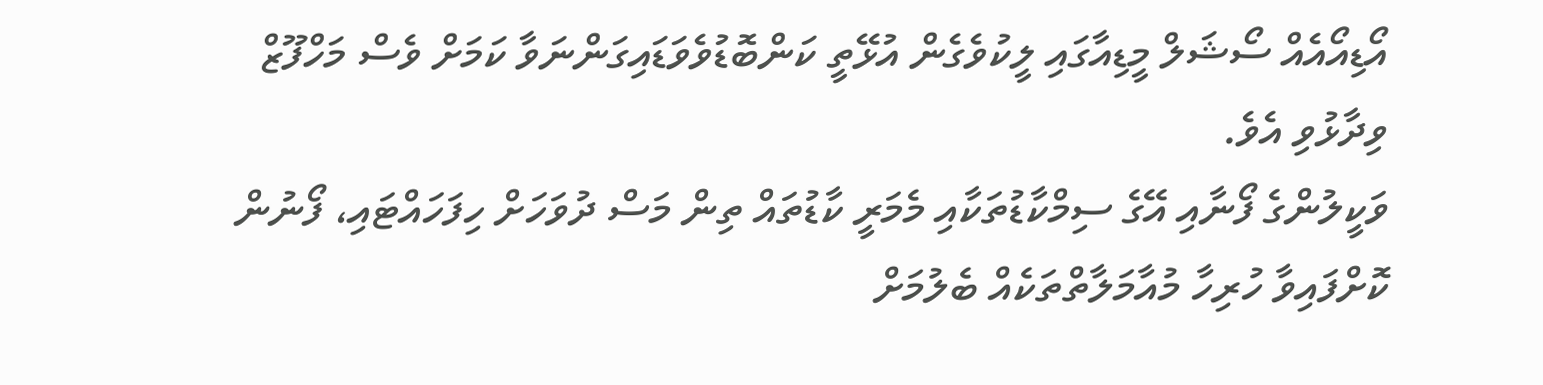އޯޑިއޯއެއް ސޯޝަލް މީޑިއާގައި ލީކުވެގެން އުޅޭތީ ކަންބޮޑުވެވަޑައިގަންނަވާ ކަމަށް ވެސް މަހްފޫޒް ވިދާޅުވި އެވެ.
ވަކީލުންގެ ފޯނާއި އޭގެ ސިމްކާޑުތަކާއި މެމަރީ ކާޑުތައް ތިން މަސް ދުވަހަށް ހިފަހައްޓައި، ފޯނުން ކޮށްފައިވާ ހުރިހާ މުއާމަލާތްތަކެއް ބެލުމަށް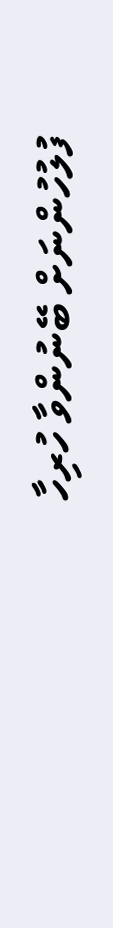ފުލުހުންނަށް ބޭނުންވާ ހުރިހާ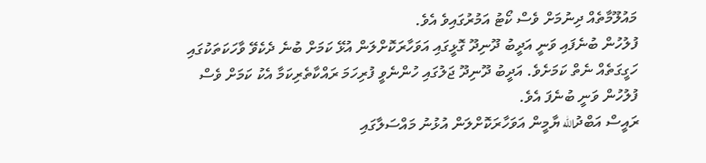މައުލޫމާތެއް ދިނުމަށް ވެސް ކޯޓު އަމުރުގައިވެ އެވެ.
ފުލުހުން ބުނެފައި ވަނީ އަދީބު ދޫނިދޫ ގޮޅީގައި އަވަހާރަކޮށްލަން އުޅޭ ކަމަށް ބުނެ ދެކެވޭ ވާހަކަތަކުގައި ހަގީގަތެއް ނެތް ކަމަށެވެ. އަދީބު ދޫނިދޫ ޖަލުގައި ހުންނެވީ ފުރިހަމަ ރައްކާތެރިކަމާ އެކު ކަމަށް ވެސް ފުލުހުން ވަނީ ބުނެފަ އެވެ.
ރައީސް އަބްދުالله ޔާމީން އަވަހާރަކޮށްލަން އުޅުނު މައްސަލާގައި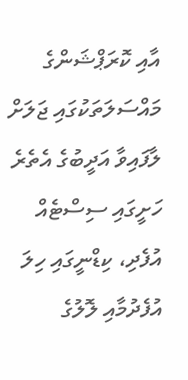އާއި ކޮރަޕްޝަންގެ މައްސަލަތަކުގައި ޖަލަށް ލާފައިވާ އަދީބުގެ އެތެރެ ހަށީގައި ސިސްޓެއް އުފެދި، ކިޑްނީގައި ހިލަ އުފެދުމާއި ލޮލުގެ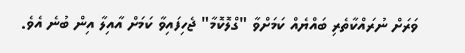ވަރަށް ނުރައްކާތެރި ބައްޔެއް ކަމަށްވާ "ގްލޮކޮމާ" ޖެހިފައިވާ ކަމަށް އާއިލާ އިން ބުނެ އެވެ.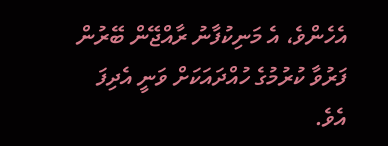އެހެންވެ، އެ މަނިކުފާނު ރާއްޖޭން ބޭރުން ފަރުވާ ކުރުމުގެ ހުއްދައަކަށް ވަނީ އެދިފަ އެވެ.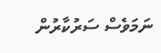ނަމަވެސް ސަރުކާރުން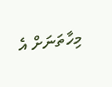މިހާތަނަށް އެ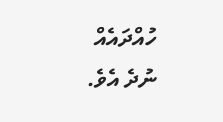ހުއްދައެއް ނުދެ އެވެ.